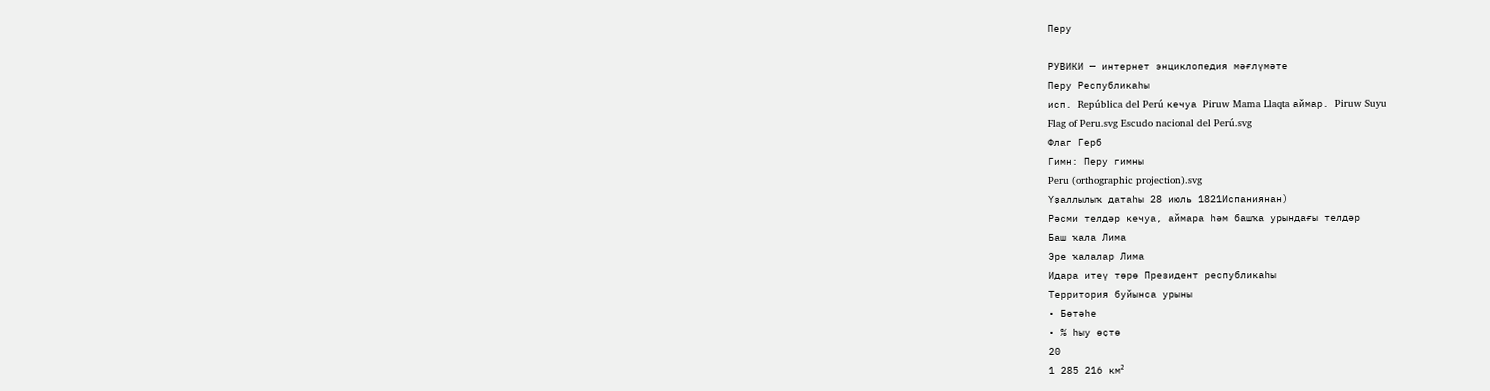Перу

РУВИКИ — интернет энциклопедия мәғлүмәте
Перу Республикаһы
исп. República del Perú кечуа Piruw Mama Llaqta аймар. Piruw Suyu
Flag of Peru.svg Escudo nacional del Perú.svg
Флаг Герб
Гимн: Перу гимны
Peru (orthographic projection).svg
Үҙаллылыҡ датаһы 28 июль 1821Испаниянан)
Рәсми телдәр кечуа, аймара һәм башҡа урындағы телдәр
Баш ҡала Лима
Эре ҡалалар Лима
Идара итеү төрө Президент республикаһы
Территория буйынса урыны
• Бөтәһе
• % һыу өҫтө
20
1 285 216 км²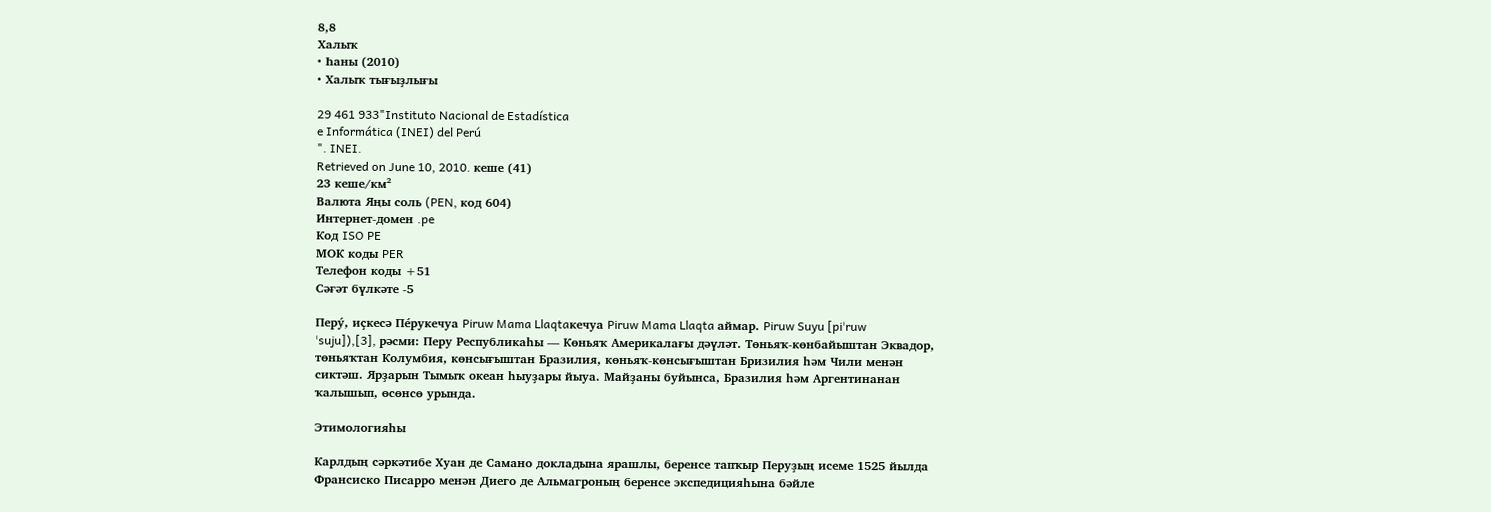8,8
Халыҡ
• Һаны (2010)
• Халыҡ тығыҙлығы

29 461 933"Instituto Nacional de Estadística
e Informática (INEI) del Perú
". INEI.
Retrieved on June 10, 2010. кеше (41)
23 кеше/км²
Валюта Яңы соль (PEN, код 604)
Интернет-домен .pe
Код ISO PE
МОК коды PER
Телефон коды +51
Сәғәт бүлкәте -5

Перу́, иҫкесә Пе́рукечуа Piruw Mama Llaqtaкечуа Piruw Mama Llaqta аймар. Piruw Suyu [piˈruw ˈsuju]),[3], рәсми: Перу Республикаһы — Көньяҡ Америкалағы дәүләт. Төньяҡ-көнбайыштан Эквадор, төньяҡтан Колумбия, көнсығыштан Бразилия, көньяҡ-көнсығыштан Бризилия һәм Чили менән сиктәш. Ярҙарын Тымыҡ океан һыуҙары йыуа. Майҙаны буйынса, Бразилия һәм Аргентинанан ҡалышып, өсөнсө урында.

Этимологияһы

Карлдың сәркәтибе Хуан де Самано докладына ярашлы, беренсе тапҡыр Перуҙың исеме 1525 йылда Франсиско Писарро менән Диего де Альмагроның беренсе экспедицияһына бәйле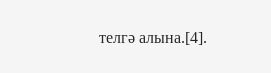телгә алына.[4].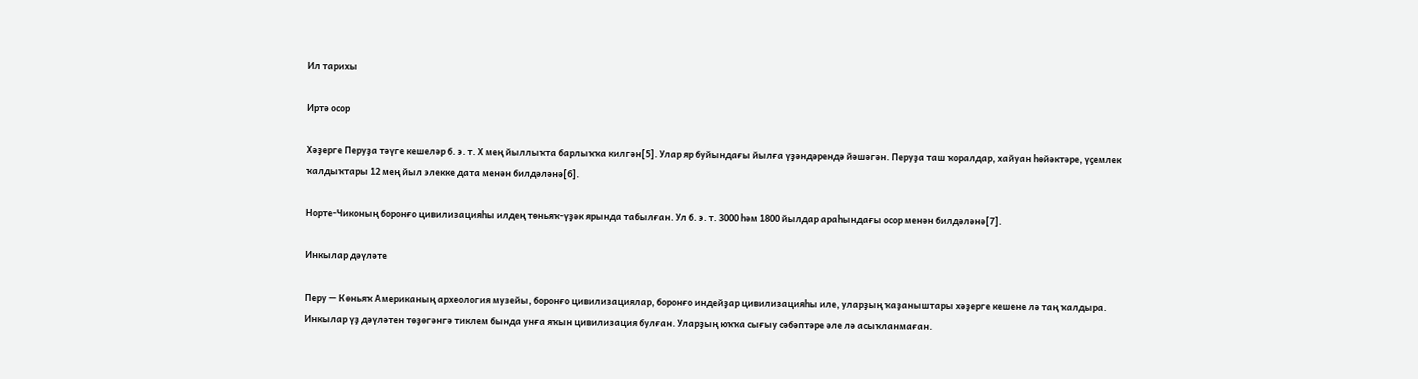Ил тарихы

Иртә осор

Хәҙерге Перуҙа тәүге кешеләр б. э. т. Х мең йыллыҡта барлыҡҡа килгән[5]. Улар яр буйындағы йылға үҙәндәрендә йәшәгән. Перуҙа таш ҡоралдар, хайуан һөйәктәре, үҫемлек ҡалдыҡтары 12 мең йыл элекке дата менән билдәләнә[6].

Норте-Чиконың боронғо цивилизацияһы илдең төньяҡ-үҙәк ярында табылған. Ул б. э. т. 3000 һәм 1800 йылдар араһындағы осор менән билдәләнә[7].

Инкылар дәүләте

Перу — Көньяҡ Американың археология музейы, боронғо цивилизациялар, боронғо индейҙар цивилизацияһы иле, уларҙың ҡаҙаныштары хәҙерге кешене лә таң ҡалдыра. Инкылар үҙ дәүләтен төҙөгәнгә тиклем бында унға яҡын цивилизация булған. Уларҙың юҡҡа сығыу сәбәптәре әле лә асыҡланмаған.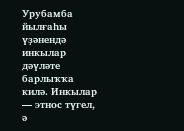Урубамба йылғаһы үҙәнендә инкылар дәүләте барлыҡҡа килә. Инкылар — этнос түгел, ә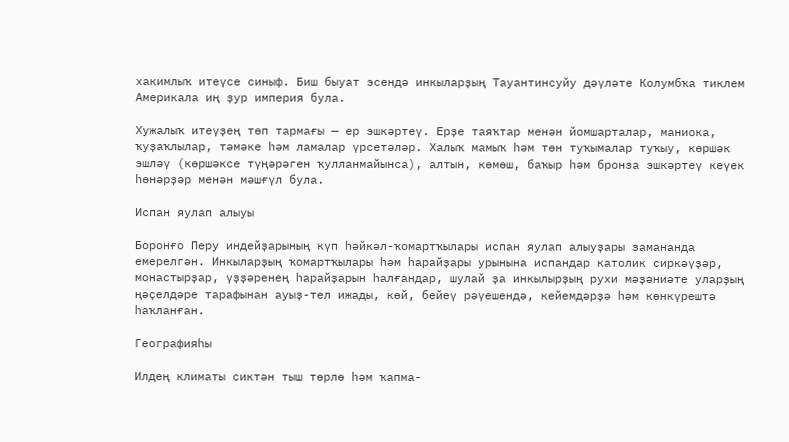хакимлыҡ итеүсе синыф. Биш быуат эсендә инкыларҙың Тауантинсуйу дәүләте Колумбҡа тиклем Америкала иң ҙур империя була.

Хужалыҡ итеүҙең төп тармағы — ер эшкәртеү. Ерҙе таяҡтар менән йомшарталар, маниока, ҡуҙаҡлылар, тәмәке һәм ламалар үрсетәләр. Халыҡ мамыҡ һәм төн туҡымалар туҡыу, көршәк эшләү (көршәксе түңәрәген ҡулланмайынса), алтын, көмөш, баҡыр һәм бронза эшкәртеү кеүек һөнәрҙәр менән мәшғүл була.

Испан яулап алыуы

Боронғо Перу индейҙарының күп һәйкәл-ҡомартҡылары испан яулап алыуҙары замананда емерелгән. Инкыларҙың ҡомартҡылары һәм һарайҙары урынына испандар католик сиркәүҙәр, монастырҙар, үҙҙәренең һарайҙарын һалғандар, шулай ҙа инкылырҙың рухи мәҙәниәте уларҙың ңәҫелдәре тарафынан ауыҙ-тел ижады, көй, бейеү рәүешендә, кейемдәрҙә һәм көнкүрештә һаҡланған.

Географияһы

Илдең климаты сиктән тыш төрлө һәм ҡапма-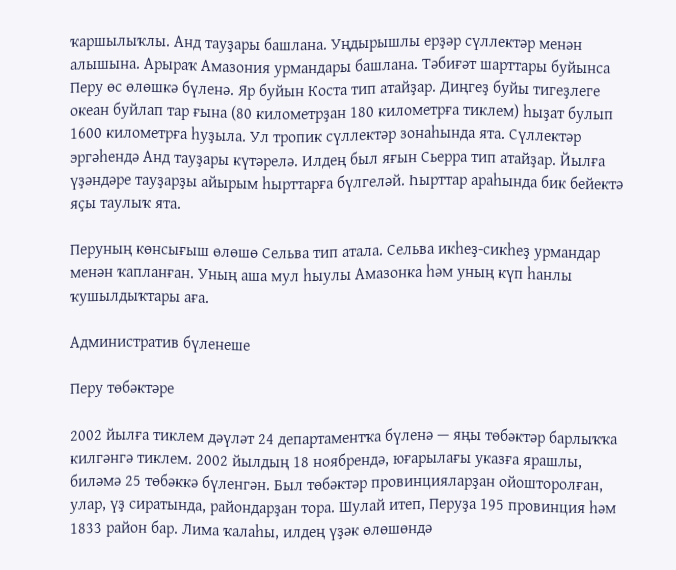ҡаршылыҡлы. Анд тауҙары башлана. Уңдырышлы ерҙәр сүллектәр менән алышына. Арыраҡ Амазония урмандары башлана. Тәбиғәт шарттары буйынса Перу өс өлөшкә бүленә. Яр буйын Коста тип атайҙар. Диңгеҙ буйы тигеҙлеге океан буйлап тар ғына (80 километрҙан 180 километрға тиклем) һыҙат булып 1600 километрға һуҙыла. Ул тропик сүллектәр зонаһында ята. Сүллектәр эргәһендә Анд тауҙары күтәрелә. Илдең был яғын Сьерра тип атайҙар. Йылға үҙәндәре тауҙарҙы айырым һырттарға бүлгеләй. Һырттар араһында бик бейектә яҫы таулыҡ ята.

Перуның көнсығыш өлөшө Сельва тип атала. Сельва икһеҙ-сикһеҙ урмандар менән ҡапланған. Уның аша мул һыулы Амазонка һәм уның күп һанлы ҡушылдыҡтары аға.

Административ бүленеше

Перу төбәктәре

2002 йылға тиклем дәүләт 24 департаментҡа бүленә — яңы төбәктәр барлыҡҡа килгәнгә тиклем. 2002 йылдың 18 ноябрендә, юғарылағы указға ярашлы, биләмә 25 төбәккә бүленгән. Был төбәктәр провинцияларҙан ойошторолған, улар, үҙ сиратында, райондарҙан тора. Шулай итеп, Перуҙа 195 провинция һәм 1833 район бар. Лима ҡалаһы, илдең үҙәк өлөшөндә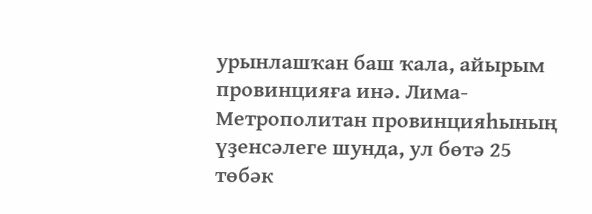урынлашҡан баш ҡала, айырым провинцияға инә. Лима-Метрополитан провинцияһының үҙенсәлеге шунда, ул бөтә 25 төбәк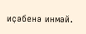иҫәбенә инмәй.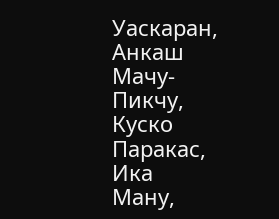Уаскаран, Анкаш
Мачу-Пикчу, Куско
Паракас, Ика
Ману,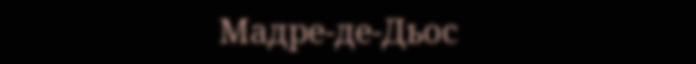Мадре-де-Дьос